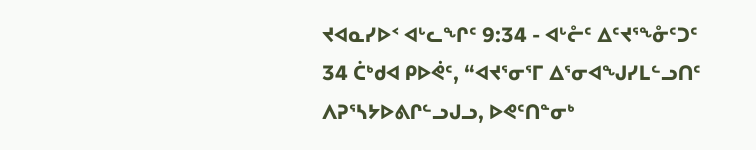ᔪᐊᓇᓯᐅᑉ ᐊᒡᓚᖏᑦ 9:34 - ᐊᒡᓔᑦ ᐃᑦᔪᕐᖕᓁᑦᑐᑦ
34 ᑖᒃᑯᐊ ᑭᐅᕚᑦ, “ᐊᔪᕐᓂᕐᒥ ᐃᕐᓂᐊᖑᓯᒪᓪᓗᑎᑦ ᐱᕈᕐᓴᔭᐅᕕᒋᓪᓗᒍᓗ, ᐅᕙᑦᑎᓐᓂᒃ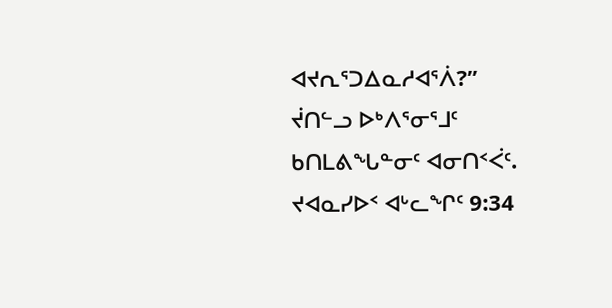ᐊᔪᕆᕐᑐᐃᓇᓱᐊᕐᐲ?” ᔫᑎᓪᓗ ᐅᒃᐱᕐᓂᕐᒧᑦ ᑲᑎᒪᕕᖓᓐᓂᑦ ᐊᓂᑎᑉᐹᑦ.
ᔪᐊᓇᓯᐅᑉ ᐊᒡᓚᖏᑦ 9:34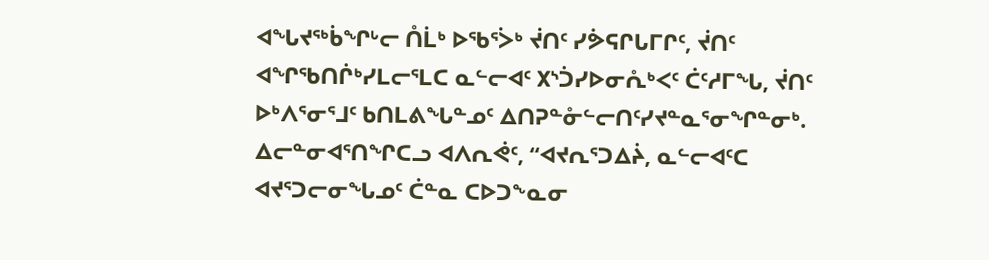ᐊᖓᔪᖅᑳᖏᒡᓕ ᑍᒫᒃ ᐅᖃᕐᐴᒃ ᔫᑎᑦ ᓯᕘᕋᒋᒐᒥᒋᑦ, ᔫᑎᑦ ᐊᖏᖃᑎᒌᒃᓯᒪᓕᕐᒪᑕ ᓇᓪᓕᐊᑦ ᙭ᔅᑑᓯᐅᓂᕅᒃᐸᑦ ᑖᑦᓱᒥᖓ, ᔫᑎᑦ ᐅᒃᐱᕐᓂᕐᒧᑦ ᑲᑎᒪᕕᖓᓐᓄᑦ ᐃᑎᕈᓐᓁᓪᓕᑎᑦᓯᔪᓐᓇᕐᓂᖏᓐᓂᒃ.
ᐃᓕᓐᓂᐊᕐᑎᖏᑕᓗ ᐊᐱᕆᕚᑦ, “ᐊᔪᕆᕐᑐᐃᔩ, ᓇᓪᓕᐊᑦᑕ ᐊᔪᕐᑐᓕᓂᖓᓄᑦ ᑖᓐᓇ ᑕᐅᑐᖕᓇᓂ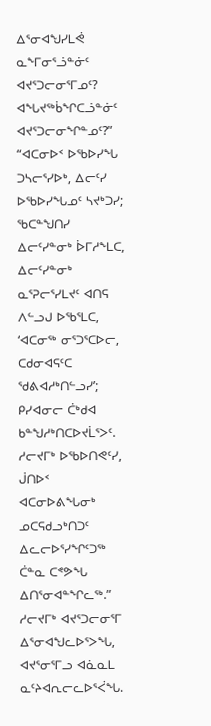ᐃᕐᓂᐊᖑᓯᒪᕚ ᓇᖕᒥᓂᕐᓘᓐᓃᑦ ᐊᔪᕐᑐᓕᓂᕐᒥᓄᑦ? ᐊᖓᔪᖅᑳᖏᑕᓘᓐᓃᑦ ᐊᔪᕐᑐᓕᓂᖏᓐᓄᑦ?”
“ᐊᑕᓂᐅᑉ ᐅᖃᐅᓯᖓ ᑐᓴᓕᕐᓯᐅᒃ, ᐃᓕᑦᓯ ᐅᖃᐅᓯᖓᓄᑦ ᓴᔪᒃᑐᓯ; ᖃᑕᓐᖑᑎᓯ ᐃᓕᑦᓯᓐᓂᒃ ᐆᒥᓱᖕᒪᑕ, ᐃᓕᑦᓯᓐᓂᒃ ᓇᕐᕈᓕᕐᓯᒪᔪᑦ ᐊᑎᕋ ᐱᓪᓗᒍ ᐅᖃᕐᒪᑕ, ‘ᐊᑕᓂᖅ ᓂᕐᑐᕐᑕᐅᓕ, ᑕᑯᓂᐊᕋᑦᑕ ᖁᕕᐊᓱᒃᑎᓪᓗᓯ’; ᑭᓯᐊᓂᓕ ᑖᒃᑯᐊ ᑲᓐᖑᓱᒃᑎᑕᐅᔪᒫᕐᐳᑦ.
ᓱᓕᔪᒥᒃ ᐅᖃᐅᑎᕙᑦᓯ, ᒎᑎᐅᑉ ᐊᑕᓂᐅᕕᖓᓂᒃ ᓄᑕᕋᑯᓗᒃᑎᑐᑦ ᐃᓚᓕᐅᕐᓯᖏᑦᑐᖅ ᑖᓐᓇ ᑕᕝᕗᖓ ᐃᑎᕐᓂᐊᓐᖏᓚᖅ.”
ᓱᓕᔪᒥᒃ ᐊᔪᕐᑐᓕᓂᕐᒥ ᐃᕐᓂᐊᖑᓚᐅᕐᐳᖓ, ᐊᔪᕐᓂᕐᒥᓗ ᐊᓈᓇᒪ ᓇᑦᔨᐊᕆᓕᓚᐅᕐᐹᖓ.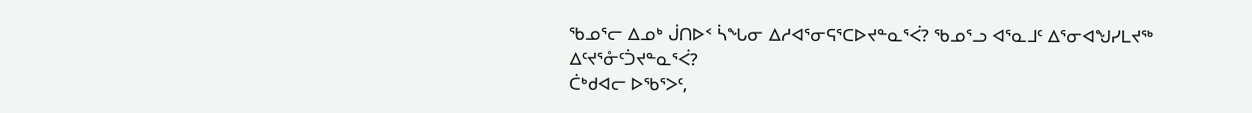ᖃᓄᕐᓕ ᐃᓄᒃ ᒎᑎᐅᑉ ᓵᖓᓂ ᐃᓱᐊᕐᓂᕋᕐᑕᐅᔪᓐᓇᕐᐹ? ᖃᓄᕐᓗ ᐊᕐᓇᒧᑦ ᐃᕐᓂᐊᖑᓯᒪᔪᖅ ᐃᑦᔪᕐᓁᑦᑑᔪᓐᓇᕐᐹ?
ᑖᒃᑯᐊᓕ ᐅᖃᕐᐳᑦ,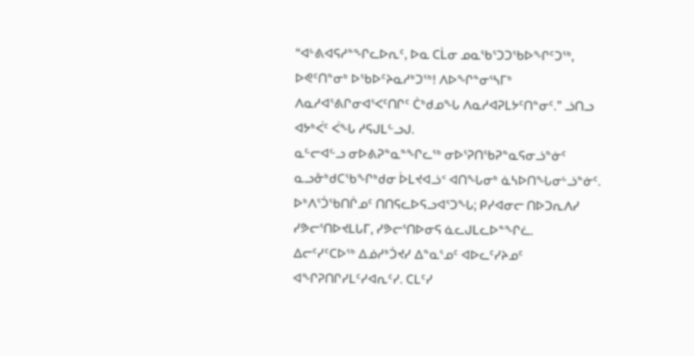“ᐊᒡᕕᐊᕋᓱᓐᖏᓚᐅᕆᑦ, ᐅᓇ ᑕᒫᓂ ᓄᓇᖃᕐᑐᑐᖃᐅᖏᑦᑐᖅ, ᐅᕙᑦᑎᓐᓂᒃ ᐅᖃᐅᑦᔨᓇᓱᒃᑐᖅ! ᐱᐅᖏᓐᓂᕐᓴᒥᒃ ᐱᓇᓱᐊᕐᕕᒋᓂᐊᕐᐸᑦᑎᒋᑦ ᑖᒃᑯᓄᖓ ᐱᓇᓱᐊᕈᒪᔭᑦᑎᓐᓂᑦ.” ᓘᑎᓗ ᐊᔭᒃᐹᑦ ᐹᖓ ᓱᕋᒍᒪᓪᓗᒍ.
ᓇᓪᓕᐊᓪᓗ ᓂᐅᕕᕈᓐᓇᓐᖏᓚᖅ ᓂᐅᕐᕈᑎᖃᕈᓐᓇᕋᓂᓘᓐᓃᑦ ᓇᓗᓁᒃᑯᑕᖃᖏᒃᑯᓂ ᐆᒪᔪᐊᓘᑉ ᐊᑎᖓᓂᒃ ᓈᓴᐅᑎᖓᓂᒡᓘᓐᓃᑦ.
ᐅᒃᐱᕐᑑᖃᑎᒌᓄᑦ ᑎᑎᕋᓚᐅᕋᓗᐊᕐᑐᖓ; ᑭᓯᐊᓂᓕ ᑎᐅᑐᕆᐱᓯ ᓯᕗᓕᕐᑎᐅᔪᒪᒐᒥ, ᓯᕗᓕᕐᑎᐅᓂᕋ ᓈᓚᒍᒪᓚᐅᓐᖏᓛ.
ᐃᓕᑦᓯᑦᑕᐅᖅ ᐃᓅᓱᒃᑑᔪᓯ ᐃᓐᓇᕐᓄᑦ ᐊᐅᓚᑦᓯᔨᓄᑦ ᐊᖏᕈᑎᒋᓯᒪᑦᓯᐊᕆᑦᓯ. ᑕᒪᑦᓯ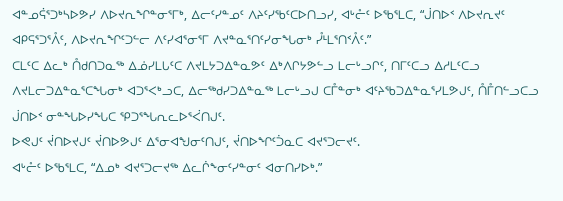ᐊᓐᓄᕌᕐᑐᒃᓴᐅᕗᓯ ᐱᐅᔪᕆᖏᓐᓂᕐᒥᒃ, ᐃᓕᑦᓯᓐᓄᑦ ᐱᔨᑦᓯᖃᑦᑕᐅᑎᓗᓯ, ᐊᒡᓔᑦ ᐅᖃᕐᒪᑕ, “ᒎᑎᐅᑉ ᐱᐅᔪᕆᔪᑦ ᐊᑭᕋᕐᑐᕐᐰᑦ, ᐱᐅᔪᕆᖏᑦᑐᓪᓕ ᐱᑦᓯᐊᕐᓂᕐᒥ ᐱᔪᓐᓇᕐᑎᑦᓯᓂᖓᓂᒃ ᓮᒻᒪᕐᑎᑉᐰᑦ.”
ᑕᒪᑦᑕ ᐃᓚᒃ ᑍᑯᑎᑐᓇᖅ ᐃᓅᓯᒪᒐᑦᑕ ᐱᔪᒪᔭᑐᐃᓐᓇᕗᑦ ᐃᒃᐱᒋᔭᕗᓪᓗ ᒪᓕᒡᓗᒋᑦ, ᑎᒥᑦᑕᓗ ᐃᓱᒪᑦᑕᓗ ᐱᔪᒪᓕᑐᐃᓐᓇᕐᑕᖓᓂᒃ ᐊᑐᕐᐸᒃᓗᑕ, ᐃᓕᖅᑯᓯᑐᐃᓐᓇᖅ ᒪᓕᒡᓗᒍ ᑕᒤᓐᓂᒃ ᐊᑦᔨᖃᑐᐃᓐᓇᕐᓯᒪᕗᒍᑦ, ᑍᒤᑎᓪᓗᑕᓗ ᒎᑎᐅᑉ ᓂᓐᖓᐅᓯᖓᑕ ᕿᑐᕐᖓᕆᓚᐅᕐᐹᑎᒍᑦ.
ᐅᕙᒍᑦ ᔫᑎᐅᔪᒍᑦ ᔫᑎᐅᕗᒍᑦ ᐃᕐᓂᐊᖑᓂᑦᑎᒍᑦ, ᔫᑎᐅᖏᑦᑑᓇᑕ ᐊᔪᕐᑐᓕᔪᑦ.
ᐊᒡᓔᑦ ᐅᖃᕐᒪᑕ, “ᐃᓄᒃ ᐊᔪᕐᑐᓕᔪᖅ ᐃᓚᒌᖕᓂᑦᓯᓐᓂᑦ ᐊᓂᑎᓯᐅᒃ.”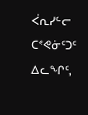ᐹᕆᓯᓪᓕ ᑕᕝᕙᓃᑦᑐᑦ ᐃᓚᖏᑦ,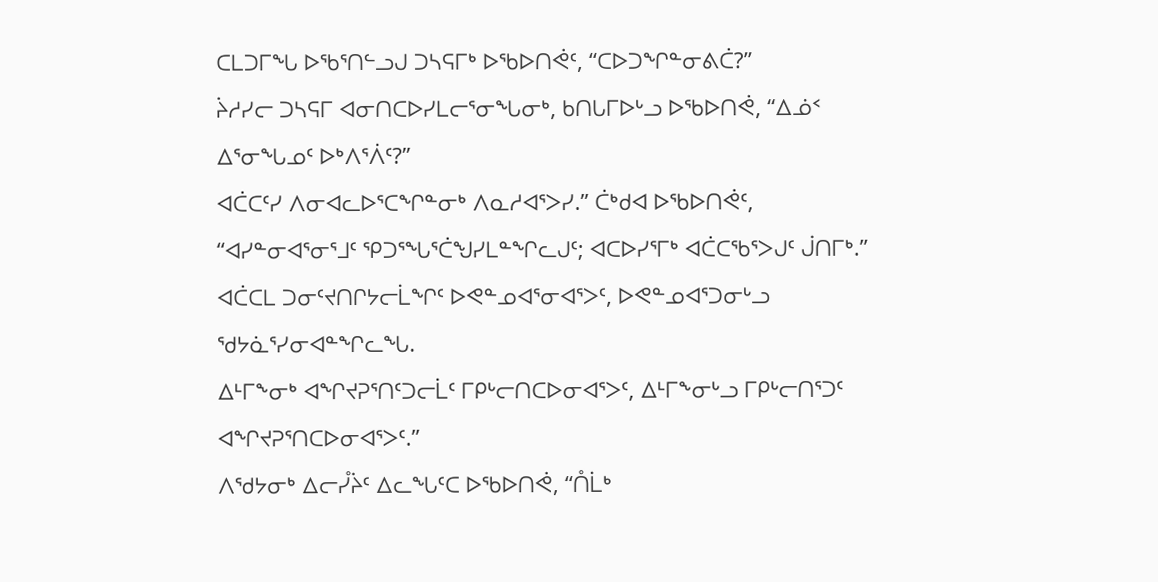ᑕᒪᑐᒥᖓ ᐅᖃᕐᑎᓪᓗᒍ ᑐᓴᕋᒥᒃ ᐅᖃᐅᑎᕚᑦ, “ᑕᐅᑐᖏᓐᓂᕕᑖ?”
ᔩᓱᓯᓕ ᑐᓴᕋᒥ ᐊᓂᑎᑕᐅᓯᒪᓕᕐᓂᖓᓂᒃ, ᑲᑎᒐᒥᐅᒡᓗ ᐅᖃᐅᑎᕚ, “ᐃᓅᑉ ᐃᕐᓂᖓᓄᑦ ᐅᒃᐱᕐᐲᑦ?”
ᐊᑖᑕᑦᓯ ᐱᓂᐊᓚᐅᕐᑕᖏᓐᓂᒃ ᐱᓇᓱᐊᕐᐳᓯ.” ᑖᒃᑯᐊ ᐅᖃᐅᑎᕚᑦ, “ᐊᓯᓐᓂᐊᕐᓂᕐᒧᑦ ᕿᑐᕐᖓᕐᑖᖑᓯᒪᓐᖏᓚᒍᑦ; ᐊᑕᐅᓯᕐᒥᒃ ᐊᑖᑕᖃᕐᐳᒍᑦ ᒎᑎᒥᒃ.”
ᐊᑖᑕᒪ ᑐᓂᑦᔪᑎᒋᔭᓕᒫᖏᑦ ᐅᕙᓐᓄᐊᕐᓂᐊᕐᐳᑦ, ᐅᕙᓐᓄᐊᕐᑐᓂᒡᓗ ᖁᔭᓈᕐᓯᓂᐊᓐᖏᓚᖓ.
ᐃᒻᒥᖕᓂᒃ ᐊᖏᔪᕈᕐᑎᑦᑐᓕᒫᑦ ᒥᑭᒡᓕᑎᑕᐅᓂᐊᕐᐳᑦ, ᐃᒻᒥᖕᓂᒡᓗ ᒥᑭᒡᓕᑎᕐᑐᑦ ᐊᖏᔪᕈᕐᑎᑕᐅᓂᐊᕐᐳᑦ.”
ᐱᖁᔭᓂᒃ ᐃᓕᓮᔩᑦ ᐃᓚᖓᑦᑕ ᐅᖃᐅᑎᕚ, “ᑍᒫᒃ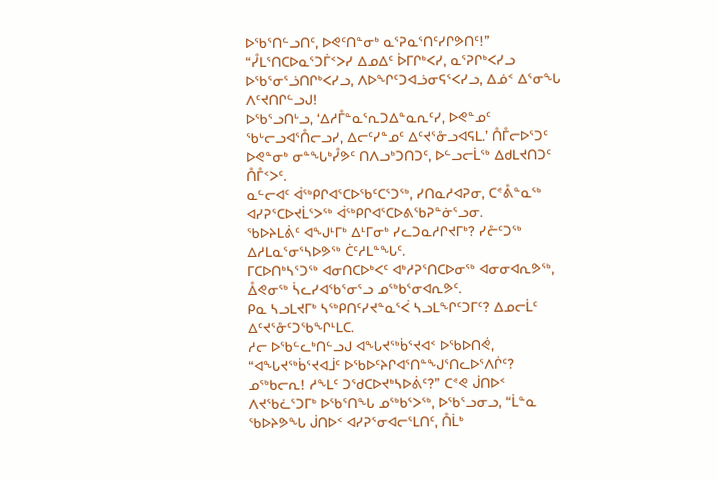ᐅᖃᕐᑎᓪᓗᑎᑦ, ᐅᕙᑦᑎᓐᓂᒃ ᓇᕐᕈᓇᕐᑎᑦᓯᒋᕗᑎᑦ!”
“ᓮᒪᕐᑎᑕᐅᓇᕐᑐᒦᑉᐳᓯ ᐃᓄᐃᑦ ᐆᒥᒋᒃᐸᓯ, ᓇᕐᕈᒋᒃᐸᓯᓗ ᐅᖃᕐᓂᕐᓘᑎᒋᒃᐸᓯᓗ, ᐱᐅᖏᑦᑐᐊᓘᓂᕋᕐᐸᓯᓗ, ᐃᓅᑉ ᐃᕐᓂᖓ ᐱᑦᔪᑎᒋᓪᓗᒍ!
ᐅᖃᕐᓗᑎᒡᓗ, ‘ᐃᓱᒤᓐᓇᕐᕆᑐᐃᓐᓇᕆᑦᓯ, ᐅᕙᓐᓄᑦ ᖃᒡᓕᓗᐊᕐᑍᓕᓗᓯ, ᐃᓕᑦᓯᓐᓄᑦ ᐃᑦᔪᕐᓁᓗᐊᕋᒪ.’ ᑍᒤᓕᐅᕐᑐᑦ ᐅᕙᓐᓂᒃ ᓂᓐᖓᒃᓮᕗᑦ ᑎᐱᓗᒃᑐᑎᑐᑦ, ᐅᓪᓗᓕᒫᖅ ᐃᑯᒪᔪᑎᑐᑦ ᑍᒤᑉᐳᑦ.
ᓇᓪᓕᐊᑦ ᐋᖅᑭᒋᐊᕐᑕᐅᖃᑦᑕᕐᑐᖅ, ᓯᑎᓇᓱᐊᕈᓂ, ᑕᕝᕔᓐᓇᖅ ᐊᓯᕈᕐᑕᐅᔪᒫᕐᐳᖅ ᐋᖅᑭᒋᐊᕐᑕᐅᕕᖃᕈᓐᓃᕐᓗᓂ.
ᖃᐅᔨᒪᕖᑦ ᐊᖑᒻᒥᒃ ᐃᒻᒥᓂᒃ ᓯᓚᑐᓇᓱᒋᔪᒥᒃ? ᓯᓔᑦᑐᖅ ᐃᓱᒪᓇᕐᓂᕐᓴᐅᕗᖅ ᑖᑦᓱᒪᓐᖓᑦ.
ᒥᑕᐅᑎᒃᓴᕐᑐᖅ ᐊᓂᑎᑕᐅᒃᐸᑦ ᐊᒃᓱᕈᕐᑎᑕᐅᓂᖅ ᐊᓂᓂᐊᕆᕗᖅ, ᐂᕙᓂᖅ ᓵᓚᓯᐊᖃᕐᓂᕐᓗ ᓄᖅᑲᕐᓂᐊᕆᕗᑦ.
ᑭᓇ ᓴᓗᒪᔪᒥᒃ ᓴᖅᑭᑎᑦᓯᔪᓐᓇᕐᐹ ᓴᓗᒪᖏᑦᑐᒥᑦ? ᐃᓄᓕᒫᑦ ᐃᑦᔪᕐᓁᑦᑐᖃᖏᒻᒪᑕ.
ᓱᓕ ᐅᖃᓪᓚᒃᑎᓪᓗᒍ ᐊᖓᔪᖅᑳᕐᔪᐊᑉ ᐅᖃᐅᑎᕚ, “ᐊᖓᔪᖅᑳᕐᔪᐊᒨᑦ ᐅᖃᐅᑦᔨᒋᐊᕐᑎᓐᖑᕐᑎᓚᐅᕐᐱᒌᑦ? ᓄᖅᑲᓕᕆ! ᓱᖕᒪᑦ ᑐᖁᑕᐅᔪᒃᓴᐅᕖᑦ?” ᑕᕝᕙ ᒎᑎᐅᑉ ᐱᔪᖃᓛᕐᑐᒥᒃ ᐅᖃᕐᑎᖓ ᓄᖅᑲᕐᐳᖅ, ᐅᖃᕐᓗᓂᓗ, “ᒫᓐᓇ ᖃᐅᔨᕗᖓ ᒎᑎᐅᑉ ᐊᓯᕈᕐᓂᐊᓕᕐᒪᑎᑦ, ᑍᒫᒃ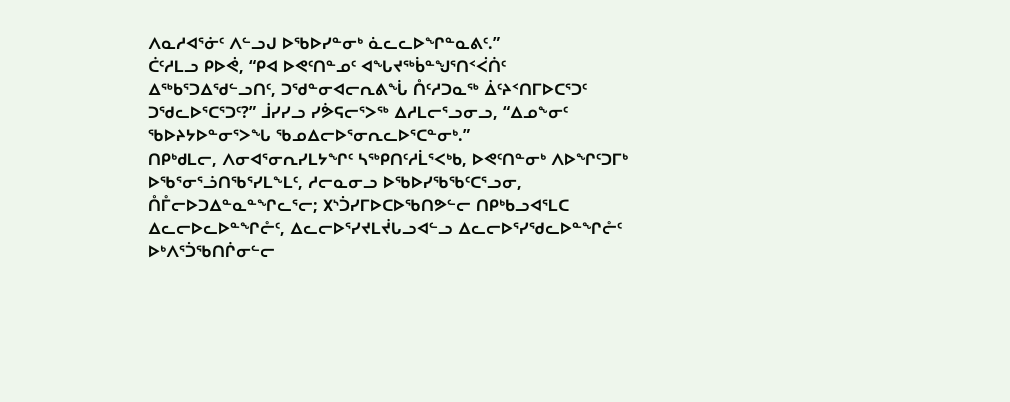ᐱᓇᓱᐊᕐᓃᑦ ᐱᓪᓗᒍ ᐅᖃᐅᓯᓐᓂᒃ ᓈᓚᓚᐅᖏᓐᓇᕕᑦ.”
ᑖᑦᓱᒪᓗ ᑭᐅᕚ, “ᑭᐊ ᐅᕙᑦᑎᓐᓄᑦ ᐊᖓᔪᖅᑳᓐᖑᕐᑎᑉᐹᑏᑦ ᐃᖅᑲᕐᑐᐃᖁᓪᓗᑎᑦ, ᑐᖁᓐᓂᐊᓕᕆᕕᖔ ᑍᑦᓱᑐᓇᖅ ᐄᑦᔨᑉᑎᒥᐅᑕᕐᑐᑦ ᑐᖁᓚᐅᕐᑕᕐᑐᑦ?” ᒨᓯᓯᓗ ᓯᕘᕋᓕᕐᐳᖅ ᐃᓱᒪᓕᕐᓗᓂᓗ, “ᐃᓄᖕᓂᑦ ᖃᐅᔨᔭᐅᓐᓂᕐᐳᖓ ᖃᓄᐃᓕᐅᕐᓂᕆᓚᐅᕐᑕᓐᓂᒃ.”
ᑎᑭᒃᑯᒪᓕ, ᐱᓂᐊᕐᓂᕆᓯᒪᔭᖏᑦ ᓴᖅᑭᑎᑦᓱᒫᕐᐸᒃᑲ, ᐅᕙᑦᑎᓐᓂᒃ ᐱᐅᖏᑦᑐᒥᒃ ᐅᖃᕐᓂᕐᓘᑎᖃᕐᓯᒪᖕᒪᑦ, ᓱᓕᓇᓂᓗ ᐅᖃᐅᓯᖃᖃᑦᑕᕐᓗᓂ, ᑍᒤᓕᐅᑐᐃᓐᓇᓐᖏᓚᕐᓕ; ᙭ᔅᑑᓯᒥᐅᑕᐅᖃᑎᕗᓪᓕ ᑎᑭᒃᑲᓗᐊᕐᒪᑕ ᐃᓚᓕᐅᓚᐅᓐᖏᓔᑦ, ᐃᓚᓕᐅᕐᓯᔪᒪᔫᒐᓗᐊᓪᓗ ᐃᓚᓕᐅᕐᓯᖁᓚᐅᓐᖏᓔᑦ ᐅᒃᐱᕐᑑᖃᑎᒌᓂᓪᓕ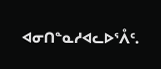ᐊᓂᑎᓐᓇᓱᐊᓚᐅᕐᐰᑦ.